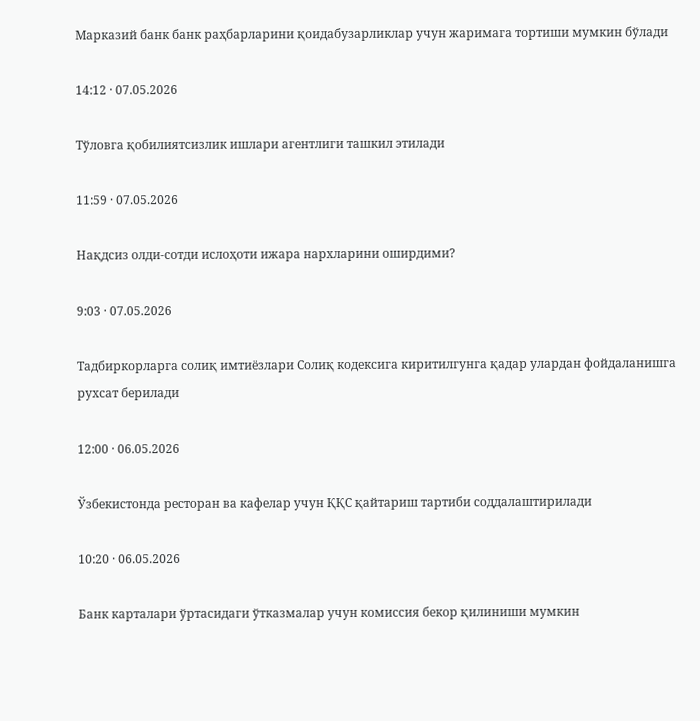Марказий банк банк раҳбарларини қоидабузарликлар учун жаримага тортиши мумкин бўлади

14:12 · 07.05.2026

Тўловга қобилиятсизлик ишлари агентлиги ташкил этилади

11:59 · 07.05.2026

Нақдсиз олди-сотди ислоҳоти ижара нархларини оширдими?

9:03 · 07.05.2026

Тадбиркорларга солиқ имтиёзлари Солиқ кодексига киритилгунга қадар улардан фойдаланишга рухсат берилади

12:00 · 06.05.2026

Ўзбекистонда ресторан ва кафелар учун ҚҚС қайтариш тартиби соддалаштирилади

10:20 · 06.05.2026

Банк карталари ўртасидаги ўтказмалар учун комиссия бекор қилиниши мумкин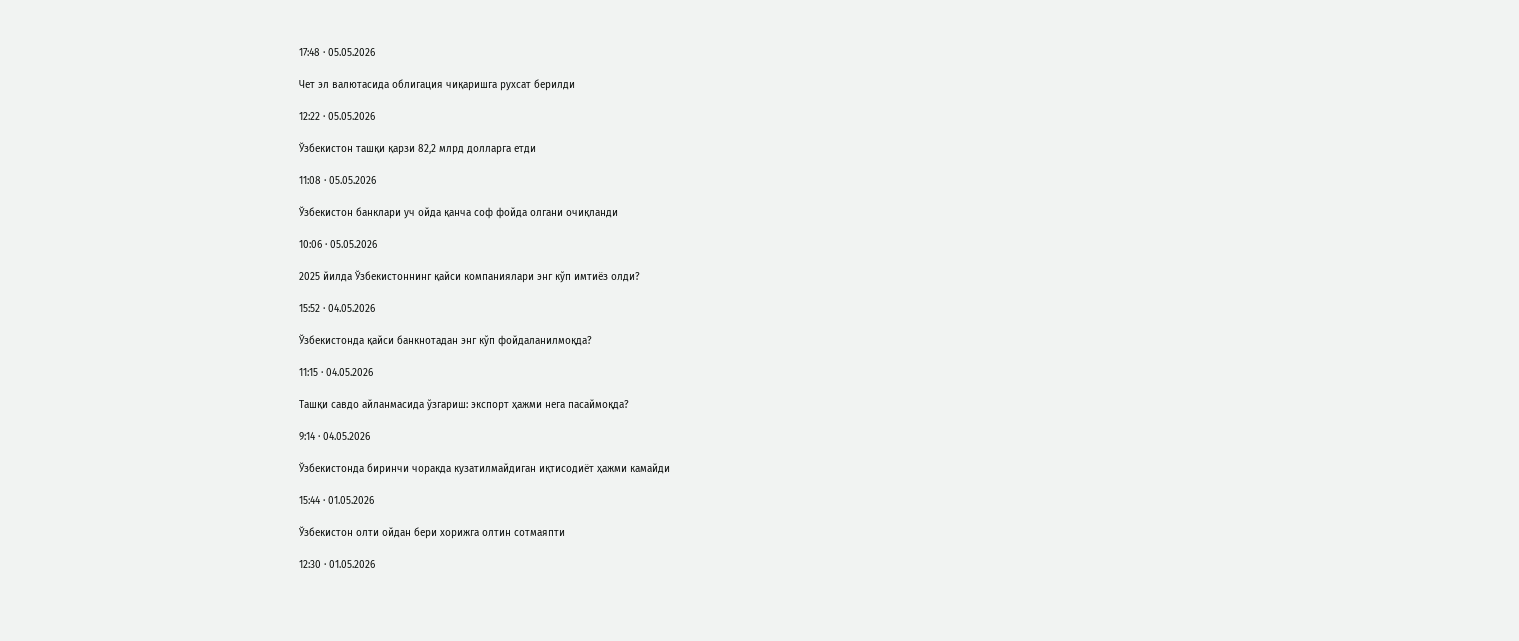17:48 · 05.05.2026

Чет эл валютасида облигация чиқаришга рухсат берилди

12:22 · 05.05.2026

Ўзбекистон ташқи қарзи 82,2 млрд долларга етди

11:08 · 05.05.2026

Ўзбекистон банклари уч ойда қанча соф фойда олгани очиқланди

10:06 · 05.05.2026

2025 йилда Ўзбекистоннинг қайси компаниялари энг кўп имтиёз олди?

15:52 · 04.05.2026

Ўзбекистонда қайси банкнотадан энг кўп фойдаланилмоқда?

11:15 · 04.05.2026

Ташқи савдо айланмасида ўзгариш: экспорт ҳажми нега пасаймоқда?

9:14 · 04.05.2026

Ўзбекистонда биринчи чоракда кузатилмайдиган иқтисодиёт ҳажми камайди

15:44 · 01.05.2026

Ўзбекистон олти ойдан бери хорижга олтин сотмаяпти

12:30 · 01.05.2026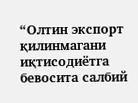“Олтин экспорт қилинмагани иқтисодиётга бевосита салбий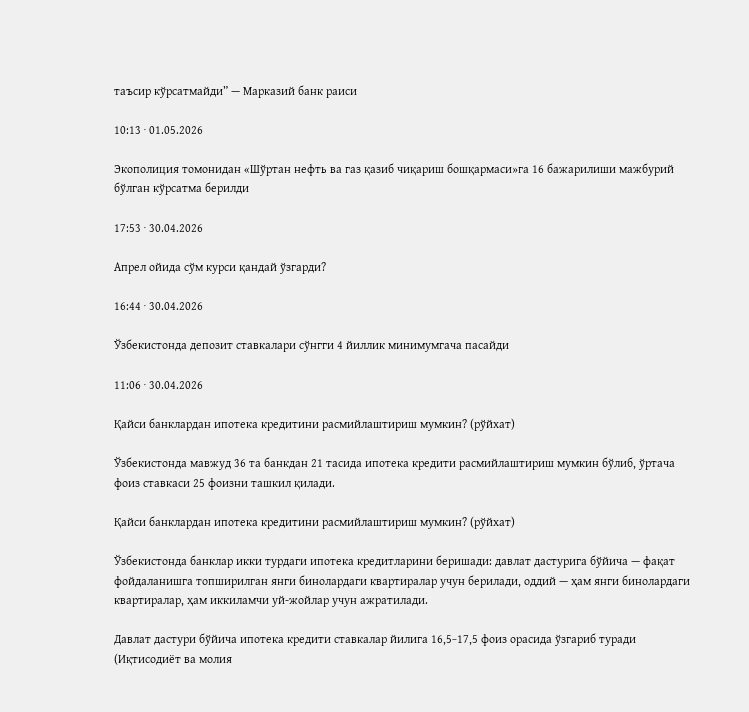таъсир кўрсатмайди” — Марказий банк раиси

10:13 · 01.05.2026

Экополиция томонидан «Шўртан нефть ва газ қазиб чиқариш бошқармаси»га 16 бажарилиши мажбурий бўлган кўрсатма берилди

17:53 · 30.04.2026

Апрел ойида сўм курси қандай ўзгарди?

16:44 · 30.04.2026

Ўзбекистонда депозит ставкалари сўнгги 4 йиллик минимумгача пасайди

11:06 · 30.04.2026

Қайси банклардан ипотека кредитини расмийлаштириш мумкин? (рўйхат)

Ўзбекистонда мавжуд 36 та банкдан 21 тасида ипотека кредити расмийлаштириш мумкин бўлиб, ўртача фоиз ставкаси 25 фоизни ташкил қилади.

Қайси банклардан ипотека кредитини расмийлаштириш мумкин? (рўйхат)

Ўзбекистонда банклар икки турдаги ипотека кредитларини беришади: давлат дастурига бўйича — фақат фойдаланишга топширилган янги бинолардаги квартиралар учун берилади, оддий — ҳам янги бинолардаги квартиралар, ҳам иккиламчи уй-жойлар учун ажратилади.

Давлат дастури бўйича ипотека кредити ставкалар йилига 16,5−17,5 фоиз орасида ўзгариб туради (Иқтисодиёт ва молия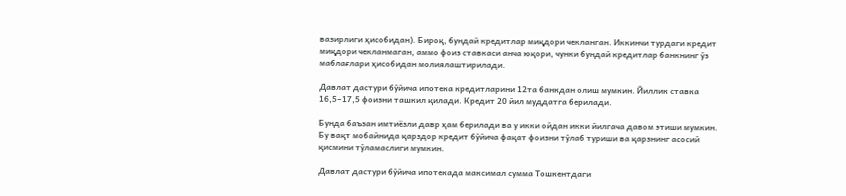вазирлиги ҳисобидан). Бироқ, бундай кредитлар миқдори чекланган. Иккинчи турдаги кредит миқдори чекланмаган, аммо фоиз ставкаси анча юқори, чунки бундай кредитлар банкнинг ўз маблағлари ҳисобидан молиялаштирилади.

Давлат дастури бўйича ипотека кредитларини 12та банкдан олиш мумкин. Йиллик ставка 16,5−17,5 фоизни ташкил қилади. Кредит 20 йил муддатга берилади.

Бунда баъзан имтиёзли давр ҳам берилади ва у икки ойдан икки йилгача давом этиши мумкин. Бу вақт мобайнида қарздор кредит бўйича фақат фоизни тўлаб туриши ва қарзнинг асосий қисмини тўламаслиги мумкин.

Давлат дастури бўйича ипотекада максимал сумма Тошкентдаги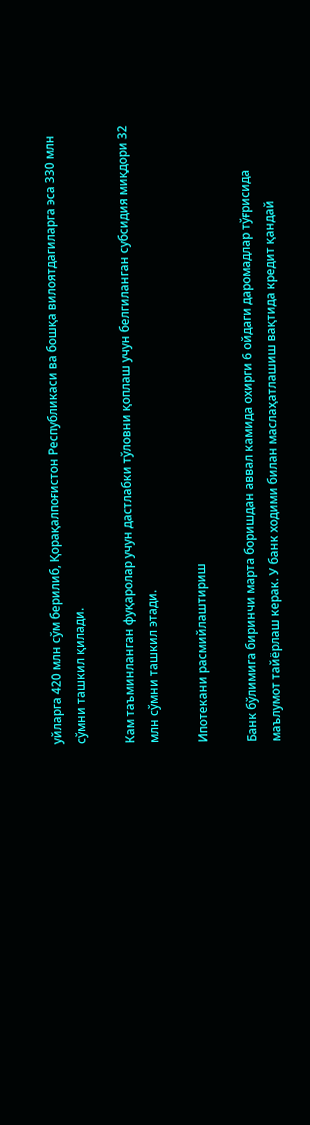уйларга 420 млн сўм берилиб, Қорақалпоғистон Республикаси ва бошқа вилоятдагиларга эса 330 млн сўмни ташкил қилади.

Кам таъминланган фуқаролар учун дастлабки тўловни қоплаш учун белгиланган субсидия миқдори 32 млн сўмни ташкил этади.

Ипотекани расмийлаштириш

Банк бўлимига биринчи марта боришдан аввал камида охирги 6 ойдаги даромадлар тўғрисида маълумот тайёрлаш керак. У банк ходими билан маслаҳатлашиш вақтида кредит қандай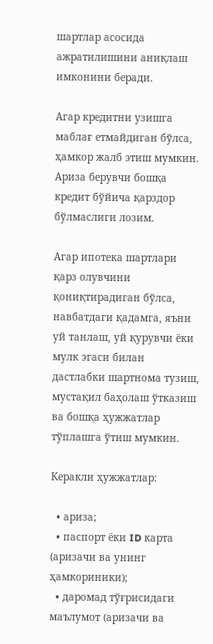шартлар асосида ажратилишини аниқлаш имконини беради.

Агар кредитни узишга маблағ етмайдиган бўлса, ҳамкор жалб этиш мумкин. Ариза берувчи бошқа кредит бўйича қарздор бўлмаслиги лозим.

Агар ипотека шартлари қарз олувчини қониқтирадиган бўлса, навбатдаги қадамга, яъни уй танлаш, уй қурувчи ёки мулк эгаси билан дастлабки шартнома тузиш, мустақил баҳолаш ўтказиш ва бошқа ҳужжатлар тўплашга ўтиш мумкин.

Керакли ҳужжатлар:

  • ариза;
  • паспорт ёки ID карта (аризачи ва унинг ҳамкориники);
  • даромад тўғрисидаги маълумот (аризачи ва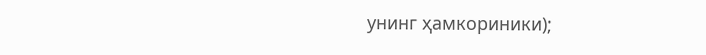унинг ҳамкориники);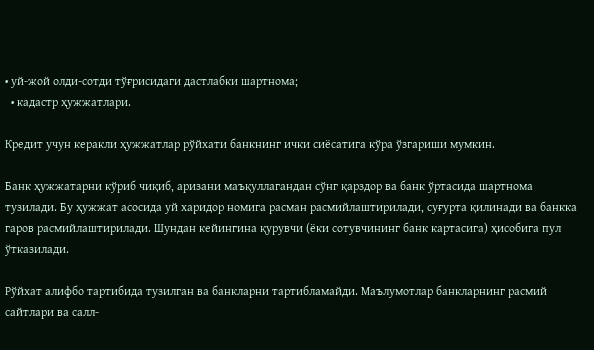• уй-жой олди-сотди тўғрисидаги дастлабки шартнома;
  • кадастр ҳужжатлари.

Кредит учун керакли ҳужжатлар рўйхати банкнинг ички сиёсатига кўра ўзгариши мумкин.

Банк ҳужжатарни кўриб чиқиб, аризани маъқуллагандан сўнг қарздор ва банк ўртасида шартнома тузилади. Бу ҳужжат асосида уй харидор номига расман расмийлаштирилади, суғурта қилинади ва банкка гаров расмийлаштирилади. Шундан кейингина қурувчи (ёки сотувчининг банк картасига) ҳисобига пул ўтказилади.

Рўйхат алифбо тартибида тузилган ва банкларни тартибламайди. Маълумотлар банкларнинг расмий сайтлари ва cалл-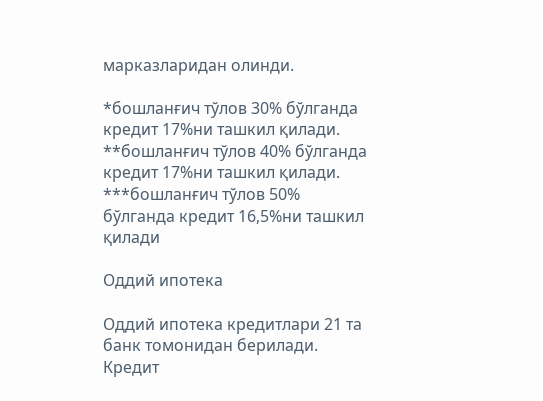марказларидан олинди.

*бошланғич тўлов 30% бўлганда кредит 17%ни ташкил қилади.
**бошланғич тўлов 40% бўлганда кредит 17%ни ташкил қилади.
***бошланғич тўлов 50% бўлганда кредит 16,5%ни ташкил қилади

Оддий ипотека

Оддий ипотека кредитлари 21 та банк томонидан берилади. Кредит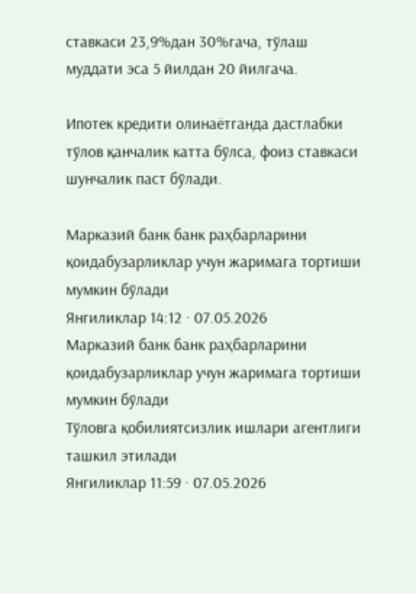ставкаси 23,9%дан 30%гача, тўлаш муддати эса 5 йилдан 20 йилгача.

Ипотек кредити олинаётганда дастлабки тўлов қанчалик катта бўлса, фоиз ставкаси шунчалик паст бўлади.

Марказий банк банк раҳбарларини қоидабузарликлар учун жаримага тортиши мумкин бўлади
Янгиликлар 14:12 · 07.05.2026
Марказий банк банк раҳбарларини қоидабузарликлар учун жаримага тортиши мумкин бўлади
Тўловга қобилиятсизлик ишлари агентлиги ташкил этилади
Янгиликлар 11:59 · 07.05.2026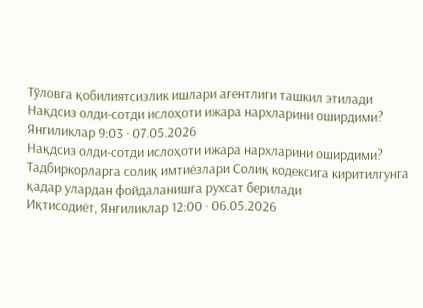Тўловга қобилиятсизлик ишлари агентлиги ташкил этилади
Нақдсиз олди-сотди ислоҳоти ижара нархларини оширдими?
Янгиликлар 9:03 · 07.05.2026
Нақдсиз олди-сотди ислоҳоти ижара нархларини оширдими?
Тадбиркорларга солиқ имтиёзлари Солиқ кодексига киритилгунга қадар улардан фойдаланишга рухсат берилади
Иқтисодиёт, Янгиликлар 12:00 · 06.05.2026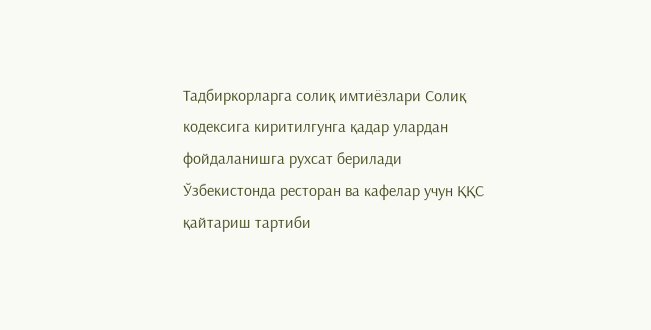Тадбиркорларга солиқ имтиёзлари Солиқ кодексига киритилгунга қадар улардан фойдаланишга рухсат берилади
Ўзбекистонда ресторан ва кафелар учун ҚҚС қайтариш тартиби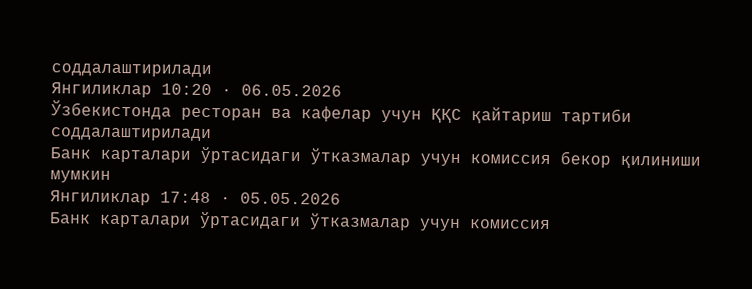соддалаштирилади
Янгиликлар 10:20 · 06.05.2026
Ўзбекистонда ресторан ва кафелар учун ҚҚС қайтариш тартиби соддалаштирилади
Банк карталари ўртасидаги ўтказмалар учун комиссия бекор қилиниши мумкин
Янгиликлар 17:48 · 05.05.2026
Банк карталари ўртасидаги ўтказмалар учун комиссия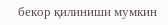бекор қилиниши мумкин